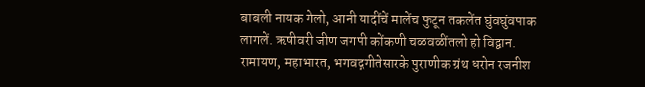बाबली नायक गेलो, आनी यादींचें मालेंच फुटून तकलेंत घुंवघुंवपाक लागलें. ऋषीवरी जीण जगपी कोंकणी चळवळींतलो हो विद्वान. रामायण, महाभारत, भगवद्गगीतेसारके पुराणीक ग्रंथ धरोन रजनीश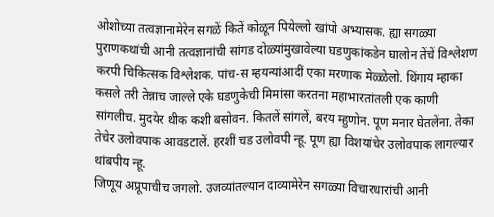ओशोच्या तत्वज्ञानामेरेन सगळें कितें कोळून पियेल्लो खांपो अभ्यासक. ह्या सगळ्या पुराणकथांची आनी तत्वज्ञानांची सांगड दोळ्यांमुखावेल्या घडणुकांकडेन घालोन तेंचें विश्लेशण करपी चिकित्सक विश्लेशक. पांच-स म्हयन्यांआदीं एका मरणाक मेळ्ळेलो. थिंगाय म्हाका कसले तरी तेन्नाच जाल्ले एके घडणुकेची मिमांसा करतना महाभारतांतली एक काणी सांगलीच. मुदयेर थीक कशी बसोवन. कितलें सांगलें, बरय म्हुणोन. पूण मनार घेतलेंना. तेका तेचेर उलोवपाक आवडटालें. हरशीं चड उलोवपी न्हू. पूण ह्या विशयांचेर उलोवपाक लागल्यार थांबपीय न्हू.
जिणूय अप्रूपाचीच जगलो. उजव्यांतल्यान दाव्यामेरेन सगळ्या विचारधारांची आनी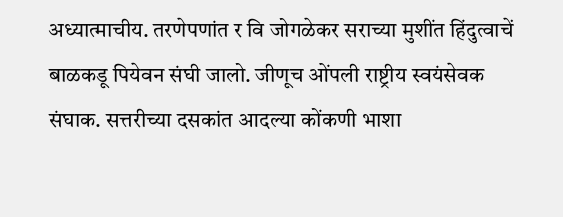अध्यात्माचीय. तरणेपणांत र वि जोगळेकर सराच्या मुशींत हिंदुत्वाचें बाळकडू पियेवन संघी जालो. जीणूच ओंपली राष्ट्रीय स्वयंसेवक संघाक. सत्तरीच्या दसकांत आदल्या कोंकणी भाशा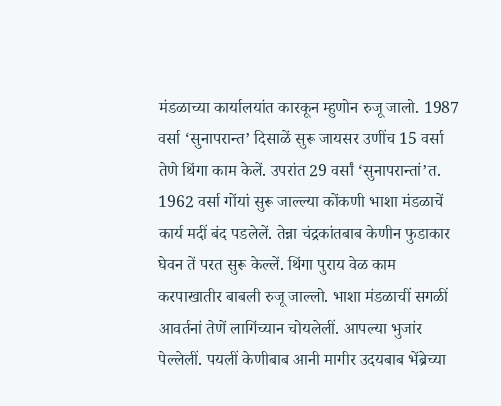मंडळाच्या कार्यालयांत कारकून म्हुणोन रुजू जालो. 1987 वर्सा ‘सुनापरान्त’ दिसाळें सुरू जायसर उणींच 15 वर्सा तेणे थिंगा काम केलें. उपरांत 29 वर्सां ‘सुनापरान्तां’त. 1962 वर्सा गोंयां सुरू जाल्ल्या कोंकणी भाशा मंडळाचें कार्य मदीं बंद पडलेलें. तेन्ना चंद्रकांतबाब केणीन फुडाकार घेवन तें परत सुरू केल्लें. थिंगा पुराय वेळ काम करपाखातीर बाबली रुजू जाल्लो. भाशा मंडळाचीं सगळीं आवर्तनां तेणें लागिंच्यान चोयलेलीं. आपल्या भुजांर पेल्लेलीं. पयलीं केणीबाब आनी मागीर उदयबाब भेंब्रेच्या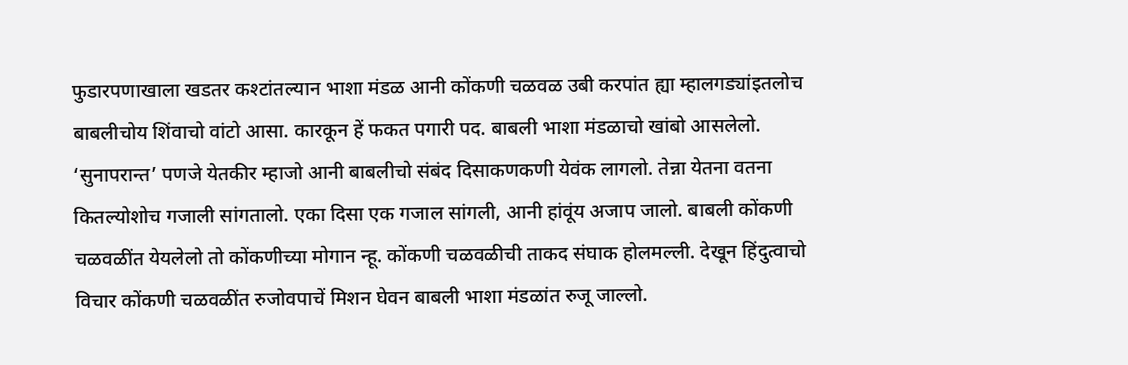फुडारपणाखाला खडतर कश्टांतल्यान भाशा मंडळ आनी कोंकणी चळवळ उबी करपांत ह्या म्हालगड्यांइतलोच बाबलीचोय शिंवाचो वांटो आसा. कारकून हें फकत पगारी पद. बाबली भाशा मंडळाचो खांबो आसलेलो.
‘सुनापरान्त’ पणजे येतकीर म्हाजो आनी बाबलीचो संबंद दिसाकणकणी येवंक लागलो. तेन्ना येतना वतना कितल्योशोच गजाली सांगतालो. एका दिसा एक गजाल सांगली, आनी हांवूंय अजाप जालो. बाबली कोंकणी चळवळींत येयलेलो तो कोंकणीच्या मोगान न्हू. कोंकणी चळवळीची ताकद संघाक होलमल्ली. देखून हिंदुत्वाचो विचार कोंकणी चळवळींत रुजोवपाचें मिशन घेवन बाबली भाशा मंडळांत रुजू जाल्लो.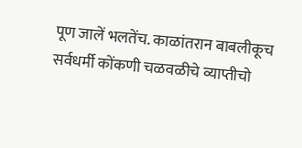पूण जालें भलतेंच. काळांतरान बाबलीकूच सर्वधर्मी कोंकणी चळवळीचे व्याप्तीचो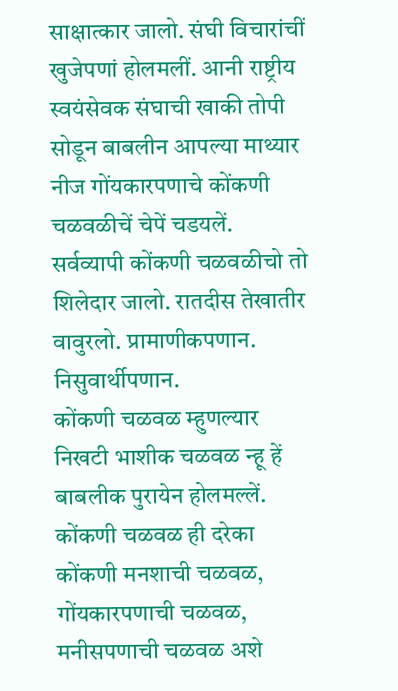साक्षात्कार जालो. संघी विचारांचीं खुजेपणां होलमलीं. आनी राष्ट्रीय स्वयंसेवक संघाची खाकी तोपी सोडून बाबलीन आपल्या माथ्यार नीज गोंयकारपणाचे कोंकणी चळवळीचें चेपें चडयलें. सर्वव्यापी कोंकणी चळवळीचो तो शिलेदार जालो. रातदीस तेखातीर वावुरलो. प्रामाणीकपणान. निसुवार्थीपणान.
कोंकणी चळवळ म्हुणल्यार निखटी भाशीक चळवळ न्हू हें बाबलीक पुरायेन होलमल्लें. कोंकणी चळवळ ही दरेका कोंकणी मनशाची चळवळ, गोंयकारपणाची चळवळ, मनीसपणाची चळवळ अशे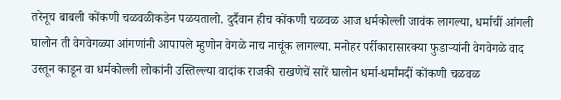तरेनूच बाबली कोंकणी चळवळीकडेन पळयतालो. दुर्दैवान हीच कोंकणी चळवळ आज धर्मकोल्ली जावंक लागल्या, धर्माचीं आंगली घालोन ती वेगवेगळ्या आंगणांनी आपापले म्हुणोन वेगळे नाच नाचूंक लागल्या. मनोहर पर्रीकारासारक्या फुडाऱ्यांनी वेगवेगळे वाद उस्तून काडून वा धर्मकोल्ली लोकांनी उस्तिल्ल्या वादांक राजकी राखणेचें सारें घालोन धर्मा-धर्मांमदीं कोंकणी चळवळ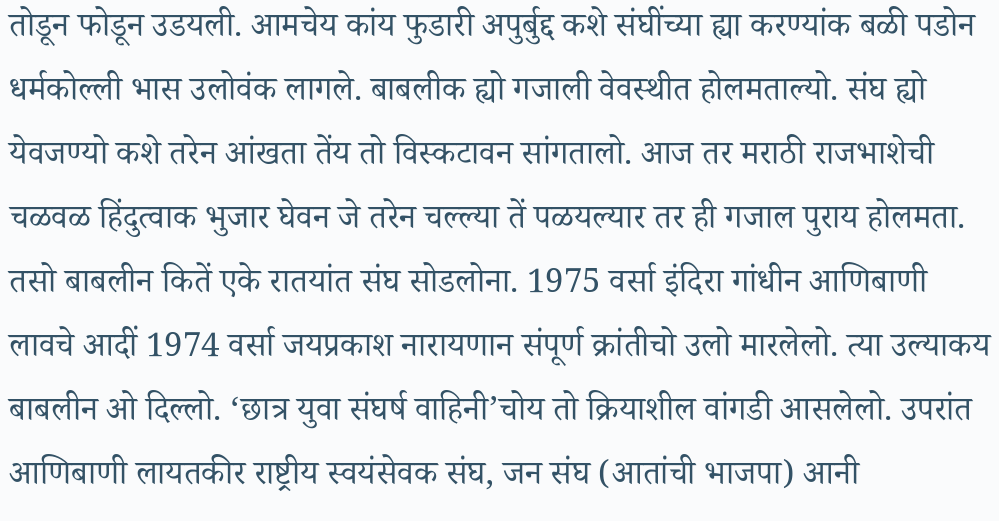तोडून फोडून उडयली. आमचेय कांय फुडारी अपुर्बुद्द कशे संघींच्या ह्या करण्यांक बळी पडोन धर्मकोल्ली भास उलोवंक लागले. बाबलीक ह्यो गजाली वेवस्थीत होलमताल्यो. संघ ह्यो येवजण्यो कशे तरेन आंखता तेंय तो विस्कटावन सांगतालो. आज तर मराठी राजभाशेची चळवळ हिंदुत्वाक भुजार घेवन जे तरेन चल्ल्या तें पळयल्यार तर ही गजाल पुराय होलमता.
तसो बाबलीन कितें एके रातयांत संघ सोडलोना. 1975 वर्सा इंदिरा गांधीन आणिबाणी लावचे आदीं 1974 वर्सा जयप्रकाश नारायणान संपूर्ण क्रांतीचो उलो मारलेलो. त्या उल्याकय बाबलीन ओ दिल्लो. ‘छात्र युवा संघर्ष वाहिनी’चोय तो क्रियाशील वांगडी आसलेलो. उपरांत आणिबाणी लायतकीर राष्ट्रीय स्वयंसेवक संघ, जन संघ (आतांची भाजपा) आनी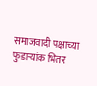समाजवादी पक्षाच्या फुडाऱ्यांक भितर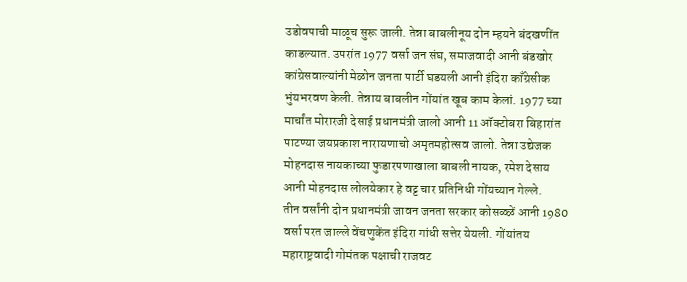उडोवपाची माळूच सुरू जाली. तेन्ना बाबलीनूय दोन म्हयने बंदखणींत काडल्यात. उपरांत 1977 वर्सा जन संघ, समाजवादी आनी बंडखोर कांग्रेसवाल्यांनी मेळोन जनता पार्टी घडयली आनी इंदिरा काँग्रेसीक भुंयभरवण केली. तेन्नाय बाबलीन गोंयांत खूब काम केलां. 1977 च्या मार्चांत मोरारजी देसाई प्रधानमंत्री जालो आनी 11 ऑक्टोबरा बिहारांत पाटण्या जयप्रकाश नारायणाचो अमृतमहोत्सव जालो. तेन्ना उद्येजक मोहनदास नायकाच्या फुडारपणाखाला बाबली नायक, रमेश देसाय आनी मोहनदास लोलयेकार हे वट्ट चार प्रतिनिधी गोंयच्यान गेल्ले.
तीन वर्सांनी दोन प्रधानमंत्री जावन जनता सरकार कोसळ्ळें आनी 1980 वर्सा परत जाल्ले वेंचणुकेंत इंदिरा गांधी सत्तेर येयली. गोंयांतय महाराष्ट्रवादी गोमंतक पक्षाची राजवट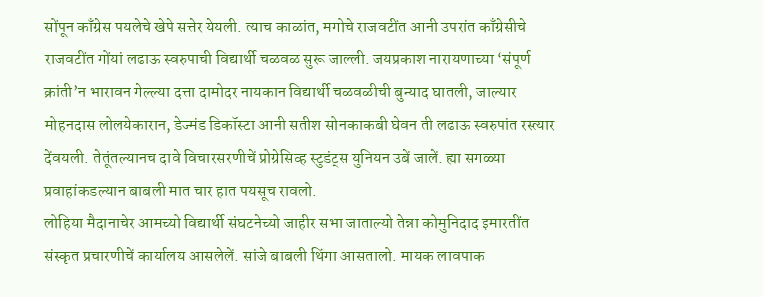सोंपून काँग्रेस पयलेचे खेपे सत्तेर येयली. त्याच काळांत, मगोचे राजवटींत आनी उपरांत काँग्रेसीचे राजवटींत गोंयां लढाऊ स्वरुपाची विद्यार्थी चळवळ सुरू जाल्ली. जयप्रकाश नारायणाच्या ‘संपूर्ण क्रांती’न भारावन गेल्ल्या दत्ता दामोदर नायकान विद्यार्थी चळवळीची बुन्याद घातली, जाल्यार मोहनदास लोलयेकारान, डेज्मंड डिकॉस्टा आनी सतीश सोनकाकबी घेवन ती लढाऊ स्वरुपांत रस्त्यार देंवयली. तेतूंतल्यानच दावे विचारसरणीचें प्रोग्रेसिव्ह स्टुडंट्स युनियन उबें जालें. ह्या सगळ्या प्रवाहांकडल्यान बाबली मात चार हात पयसूच रावलो.
लोहिया मैदानाचेर आमच्यो विद्यार्थी संघटनेच्यो जाहीर सभा जाताल्यो तेन्ना कोमुनिदाद इमारतींत संस्कृत प्रचारणीचें कार्यालय आसलेलें. सांजे बाबली थिंगा आसतालो. मायक लावपाक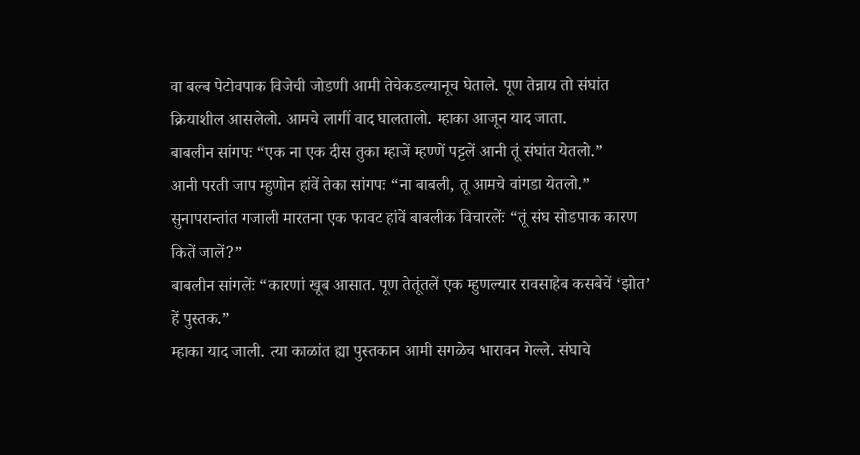वा बल्ब पेटोवपाक विजेची जोडणी आमी तेचेकडल्यानूच घेताले. पूण तेन्नाय तो संघांत क्रियाशील आसलेलो. आमचे लागीं वाद घालतालो. म्हाका आजून याद जाता.
बाबलीन सांगपः “एक ना एक दीस तुका म्हाजें म्हण्णें पट्टलें आनी तूं संघांत येतलो.”
आनी परती जाप म्हुणोन हांवें तेका सांगपः “ना बाबली, तू आमचे वांगडा येतलो.”
सुनापरान्तांत गजाली मारतना एक फावट हांवें बाबलीक विचारलेंः “तूं संघ सोडपाक कारण कितें जालें?”
बाबलीन सांगलेंः “कारणां खूब आसात. पूण तेतूंतलें एक म्हुणल्यार रावसाहेब कसबेचें ‘झोत’ हें पुस्तक.”
म्हाका याद जाली. त्या काळांत ह्या पुस्तकान आमी सगळेच भारावन गेल्ले. संघाचे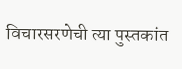विचारसरणेची त्या पुस्तकांत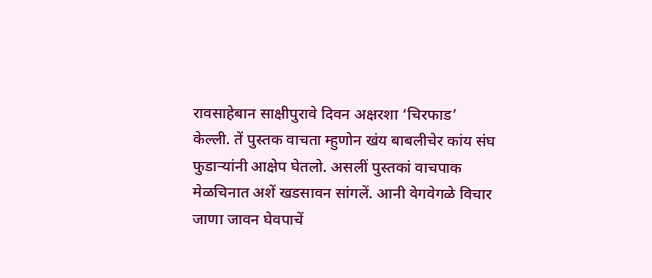रावसाहेबान साक्षीपुरावे दिवन अक्षरशा ‘चिरफाड’ केल्ली. तें पुस्तक वाचता म्हुणोन खंय बाबलीचेर कांय संघ फुडाऱ्यांनी आक्षेप घेतलो. असलीं पुस्तकां वाचपाक मेळचिनात अशें खडसावन सांगलें. आनी वेगवेगळे विचार जाणा जावन घेवपाचें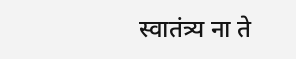स्वातंत्र्य ना ते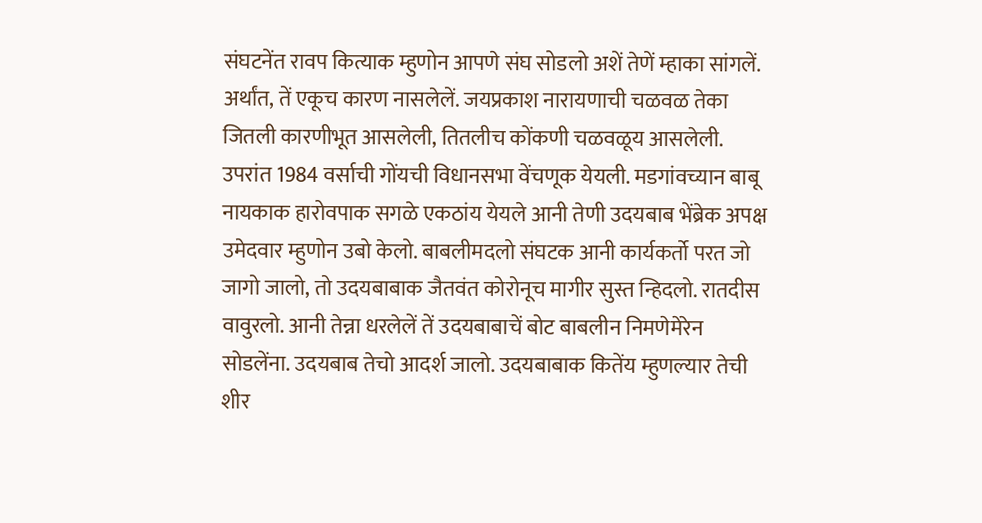संघटनेंत रावप कित्याक म्हुणोन आपणे संघ सोडलो अशें तेणें म्हाका सांगलें. अर्थांत, तें एकूच कारण नासलेलें. जयप्रकाश नारायणाची चळवळ तेका जितली कारणीभूत आसलेली, तितलीच कोंकणी चळवळूय आसलेली.
उपरांत 1984 वर्साची गोंयची विधानसभा वेंचणूक येयली. मडगांवच्यान बाबू नायकाक हारोवपाक सगळे एकठांय येयले आनी तेणी उदयबाब भेंब्रेक अपक्ष उमेदवार म्हुणोन उबो केलो. बाबलीमदलो संघटक आनी कार्यकर्तो परत जो जागो जालो, तो उदयबाबाक जैतवंत कोरोनूच मागीर सुस्त न्हिदलो. रातदीस वावुरलो. आनी तेन्ना धरलेलें तें उदयबाबाचें बोट बाबलीन निमणेमेरेन सोडलेंना. उदयबाब तेचो आदर्श जालो. उदयबाबाक कितेंय म्हुणल्यार तेची शीर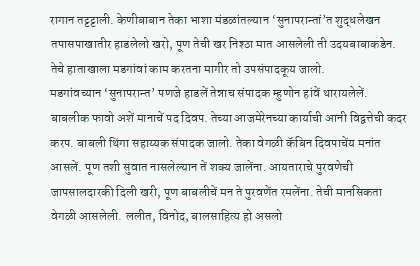रागान तट्टट्टाली. केणीबाबान तेका भाशा मंडळांतल्यान ‘सुनापरान्तां’त शुद्धलेखन तपासपाखातीर हाडलेलो खरो, पूण तेची खर निश्ठा मात आसलेली ती उदयबाबाकडेन. तेचे हाताखाला मडगांवां काम करतना मागीर तो उपसंपादकूय जालो.
मडगांवच्यान ‘सुनापरान्त’ पणजे हाडलें तेन्नाच संपादक म्हुणोन हांवें थारायलेलें. बाबलीक फावो अशें मानाचें पद दिवप. तेच्या आजमेरेनच्या कार्याची आनी विद्वत्तेची कदर करप. बाबली थिंगा सहाय्यक संपादक जालो. तेका वेगळी कॅबिन दिवपाचेंय मनांत आसलें. पूण तशी सुवात नासलेल्यान तें शक्य जालेंना. आयताराचे पुरवणेची जापसालदारकी दिली खरी, पूण बाबलीचें मन ते पुरवणेंत रमलेंना. तेची मानसिकता वेगळी आसलेली. ललीत, विनोद, बालसाहित्य हो असलो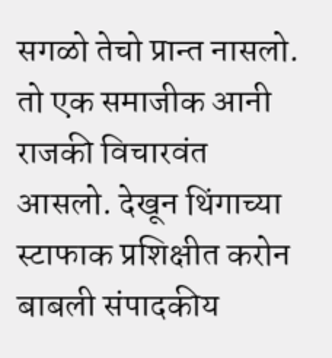सगळो तेचो प्रान्त नासलो. तो एक समाजीक आनी राजकी विचारवंत आसलो. देखून थिंगाच्या स्टाफाक प्रशिक्षीत करोन बाबली संपादकीय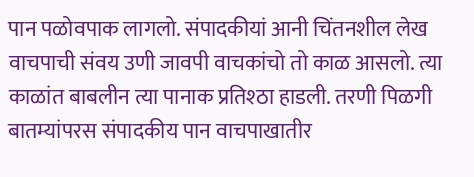पान पळोवपाक लागलो. संपादकीयां आनी चिंतनशील लेख वाचपाची संवय उणी जावपी वाचकांचो तो काळ आसलो. त्या काळांत बाबलीन त्या पानाक प्रतिश्ठा हाडली. तरणी पिळगी बातम्यांपरस संपादकीय पान वाचपाखातीर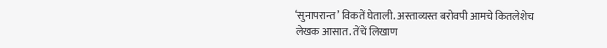‘सुनापरान्त’ विकतें घेताली. अस्ताव्यस्त बरोवपी आमचे कितलेशेच लेखक आसात. तेंचें लिखाण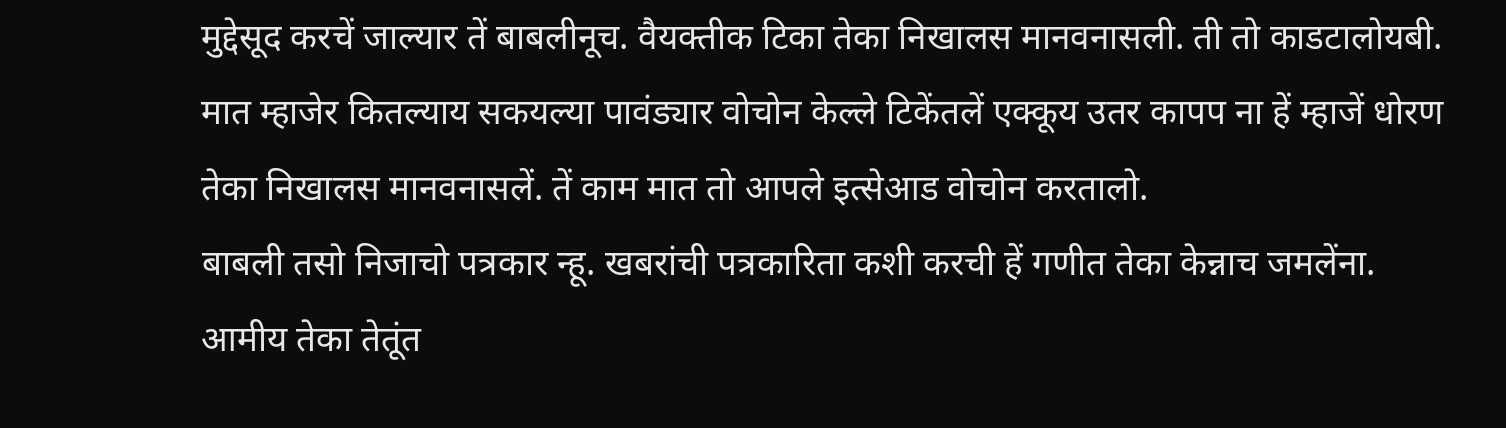मुद्देसूद करचें जाल्यार तें बाबलीनूच. वैयक्तीक टिका तेका निखालस मानवनासली. ती तो काडटालोयबी. मात म्हाजेर कितल्याय सकयल्या पावंड्यार वोचोन केल्ले टिकेंतलें एक्कूय उतर कापप ना हें म्हाजें धोरण तेका निखालस मानवनासलें. तें काम मात तो आपले इत्सेआड वोचोन करतालो.
बाबली तसो निजाचो पत्रकार न्हू. खबरांची पत्रकारिता कशी करची हें गणीत तेका केन्नाच जमलेंना. आमीय तेका तेतूंत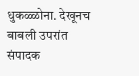धुकळ्ळोना. देखूनच बाबली उपरांत संपादक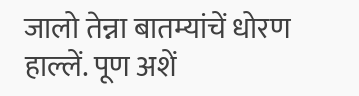जालो तेन्ना बातम्यांचें धोरण हाल्लें. पूण अशें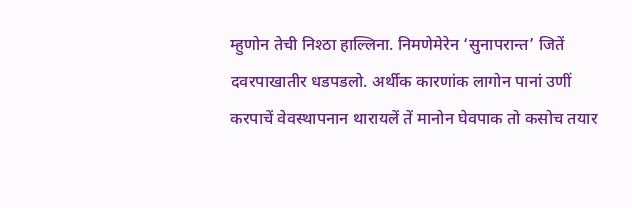म्हुणोन तेची निश्ठा हाल्लिना. निमणेमेरेन ‘सुनापरान्त’ जितें दवरपाखातीर धडपडलो. अर्थीक कारणांक लागोन पानां उणीं करपाचें वेवस्थापनान थारायलें तें मानोन घेवपाक तो कसोच तयार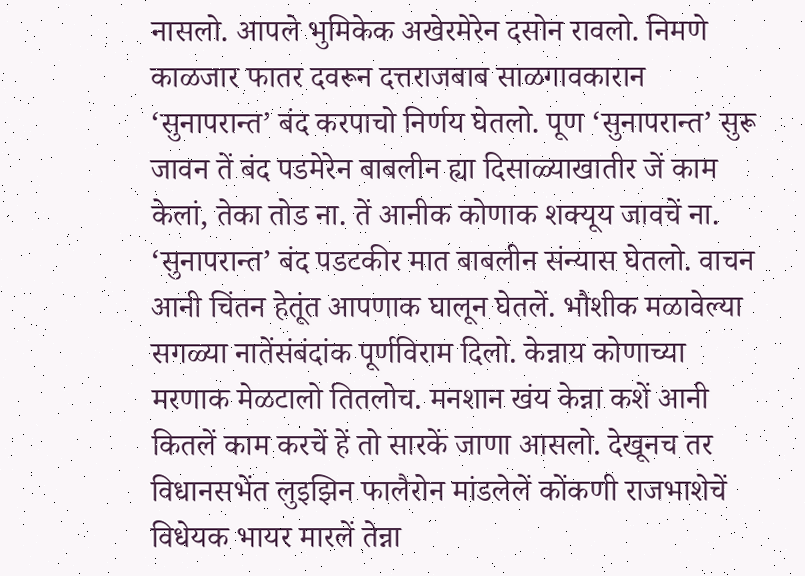नासलो. आपले भुमिकेक अखेरमेरेन दसोन रावलो. निमणे काळजार फातर दवरून दत्तराजबाब साळगावकारान ‘सुनापरान्त’ बंद करपाचो निर्णय घेतलो. पूण ‘सुनापरान्त’ सुरू जावन तें बंद पडमेरेन बाबलीन ह्या दिसाळ्याखातीर जें काम केलां, तेका तोड ना. तें आनीक कोणाक शक्यूय जावचें ना.
‘सुनापरान्त’ बंद पडटकीर मात बाबलीन संन्यास घेतलो. वाचन आनी चिंतन हेतूंत आपणाक घालून घेतलें. भौशीक मळावेल्या सगळ्या नातेंसंबंदांक पूर्णविराम दिलो. केन्नाय कोणाच्या मरणाक मेळटालो तितलोच. मनशान खंय केन्ना कशें आनी कितलें काम करचें हें तो सारकें जाणा आसलो. देखूनच तर विधानसभेंत लुइझिन फालैरोन मांडलेलें कोंकणी राजभाशेचें विधेयक भायर मारलें तेन्ना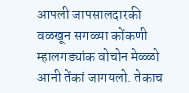आपली जापसालदारकी वळखून सगळ्या कोंकणी म्हालगड्यांक वोचोन मेळ्ळो आनी तेंकां जागयलो. तेकाच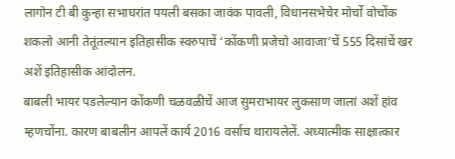लागोन टी बी कुन्हा सभाघरांत पयली बसका जावंक पावली, विधानसभेचेर मोर्चो वोचोंक शकलो आनी तेतूंतल्यान इतिहासीक स्वरुपाचें ‘कोंकणी प्रजेचो आवाजा’चें 555 दिसांचें खर अशें इतिहासीक आंदोलन.
बाबली भायर पडलेल्यान कोंकणी चळवळीचें आज सुमराभायर लुकसाण जालां अशें हांव म्हणचोंना. कारण बाबलीन आपलें कार्य 2016 वर्साच थारायलेलें. अध्यात्मीक साक्षात्कार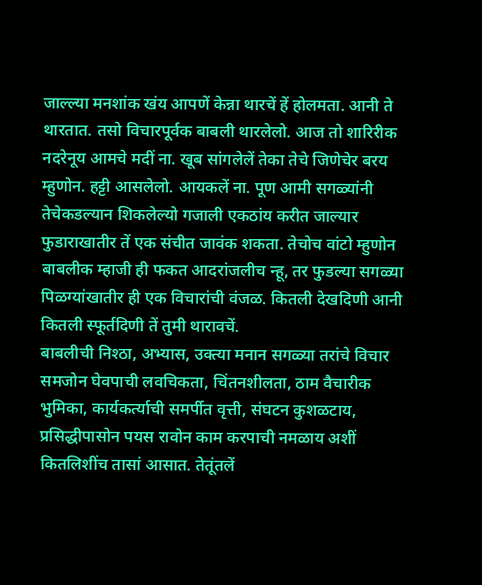जाल्ल्या मनशांक खंय आपणें केन्ना थारचें हें होलमता. आनी ते थारतात. तसो विचारपूर्वक बाबली थारलेलो. आज तो शारिरीक नदरेनूय आमचे मदीं ना. खूब सांगलेलें तेका तेचे जिणेचेर बरय म्हुणोन. हट्टी आसलेलो. आयकलें ना. पूण आमी सगळ्यांनी तेचेकडल्यान शिकलेल्यो गजाली एकठांय करीत जाल्यार फुडाराखातीर तें एक संचीत जावंक शकता. तेचोच वांटो म्हुणोन बाबलीक म्हाजी ही फकत आदरांजलीच न्हू, तर फुडल्या सगळ्या पिळग्यांखातीर ही एक विचारांची वंजळ. कितली देखदिणी आनी कितली स्फूर्तदिणी तें तुमी थारावचें.
बाबलीची निश्ठा, अभ्यास, उक्त्या मनान सगळ्या तरांचे विचार समजोन घेवपाची लवचिकता, चिंतनशीलता, ठाम वैचारीक भुमिका, कार्यकर्त्याची समर्पीत वृत्ती, संघटन कुशळटाय, प्रसिद्धीपासोन पयस रावोन काम करपाची नमळाय अशीं कितलिशींच तासां आसात. तेतूंतलें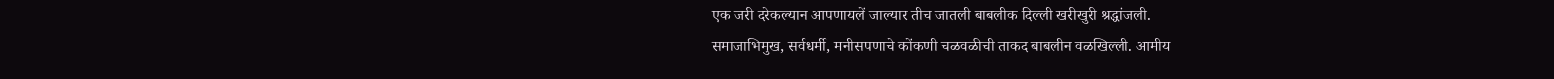एक जरी दरेकल्यान आपणायलें जाल्यार तीच जातली बाबलीक दिल्ली खरीखुरी श्रद्धांजली.
समाजाभिमुख, सर्वधर्मी, मनीसपणाचे कोंकणी चळवळीची ताकद बाबलीन वळखिल्ली. आमीय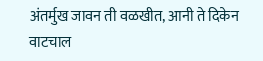अंतर्मुख जावन ती वळखीत, आनी ते दिकेन वाटचाल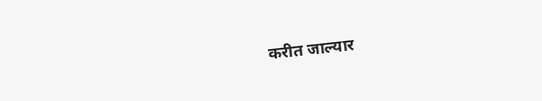करीत जाल्यार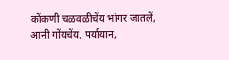कोंकणी चळवळीचेंय भांगर जातलें, आनी गोंयचेंय. पर्यायान,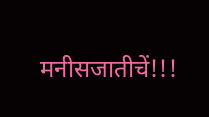मनीसजातीचें!!!